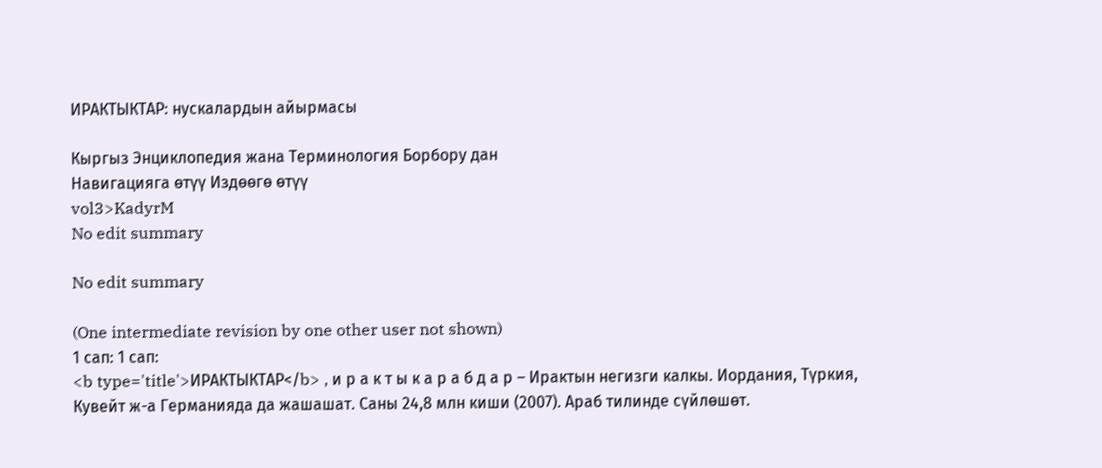ИРАКТЫКТАР: нускалардын айырмасы

Кыргыз Энциклопедия жана Терминология Борбору дан
Навигацияга өтүү Издөөгө өтүү
vol3>KadyrM
No edit summary

No edit summary

(One intermediate revision by one other user not shown)
1 сап: 1 сап:
<b type='title'>ИРАКТЫКТАР</b> , и р а к т ы к а р а б д а р – Ирактын негизги калкы. Иордания, Түркия, Кувейт ж-а Германияда да жашашат. Саны 24,8 млн киши (2007). Араб тилинде сүйлөшөт.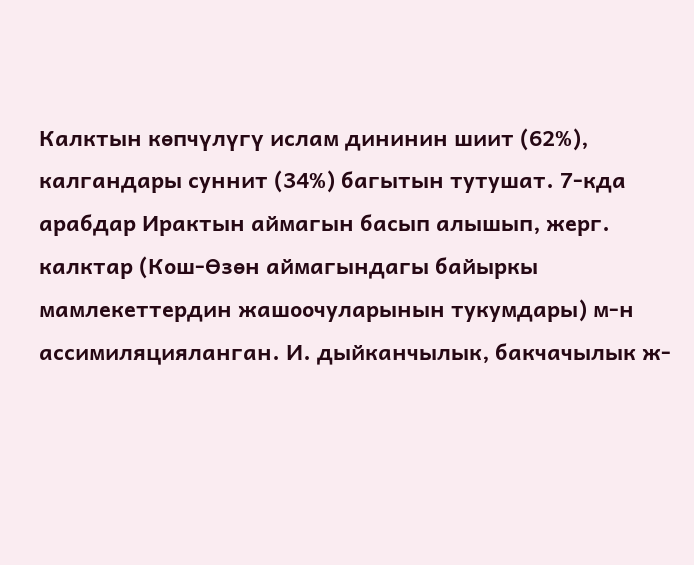Калктын көпчүлүгү ислам дининин шиит (62%), калгандары суннит (34%) багытын тутушат. 7-кда арабдар Ирактын аймагын басып алышып, жерг. калктар (Кош-Өзөн аймагындагы байыркы мамлекеттердин жашоочуларынын тукумдары) м-н ассимиляцияланган. И. дыйканчылык, бакчачылык ж-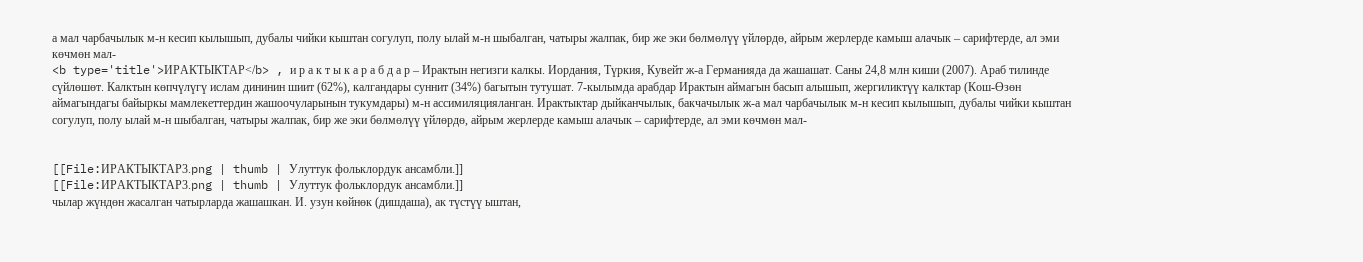а мал чарбачылык м-н кесип кылышып, дубалы чийки кыштан согулуп, полу ылай м-н шыбалган, чатыры жалпак, бир же эки бөлмөлүү үйлөрдө, айрым жерлерде камыш алачык – сарифтерде, ал эми көчмөн мал-
<b type='title'>ИРАКТЫКТАР</b> , и р а к т ы к а р а б д а р – Ирактын негизги калкы. Иордания, Түркия, Кувейт ж-а Германияда да жашашат. Саны 24,8 млн киши (2007). Араб тилинде сүйлөшөт. Калктын көпчүлүгү ислам дининин шиит (62%), калгандары суннит (34%) багытын тутушат. 7-кылымда арабдар Ирактын аймагын басып алышып, жергиликтүү калктар (Кош-Өзөн аймагындагы байыркы мамлекеттердин жашоочуларынын тукумдары) м-н ассимиляцияланган. Ирактыктар дыйканчылык, бакчачылык ж-а мал чарбачылык м-н кесип кылышып, дубалы чийки кыштан согулуп, полу ылай м-н шыбалган, чатыры жалпак, бир же эки бөлмөлүү үйлөрдө, айрым жерлерде камыш алачык – сарифтерде, ал эми көчмөн мал-


[[File:ИРАКТЫКТАР3.png | thumb | Улуттук фольклордук ансамбли.]]
[[File:ИРАКТЫКТАР3.png | thumb | Улуттук фольклордук ансамбли.]]
чылар жүндөн жасалган чатырларда жашашкан. И. узун көйнөк (дишдаша), ак түстүү ыштан,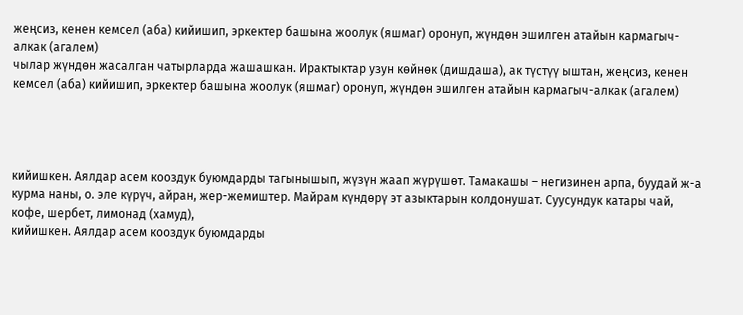жеңсиз, кенен кемсел (аба) кийишип, эркектер башына жоолук (яшмаг) оронуп, жүндөн эшилген атайын кармагыч-алкак (агалем)
чылар жүндөн жасалган чатырларда жашашкан. Ирактыктар узун көйнөк (дишдаша), ак түстүү ыштан, жеңсиз, кенен кемсел (аба) кийишип, эркектер башына жоолук (яшмаг) оронуп, жүндөн эшилген атайын кармагыч-алкак (агалем)




кийишкен. Аялдар асем кооздук буюмдарды тагынышып, жүзүн жаап жүрүшөт. Тамакашы – негизинен арпа, буудай ж-а курма наны, о. эле күрүч, айран, жер-жемиштер. Майрам күндөрү эт азыктарын колдонушат. Суусундук катары чай, кофе, шербет, лимонад (хамуд),
кийишкен. Аялдар асем кооздук буюмдарды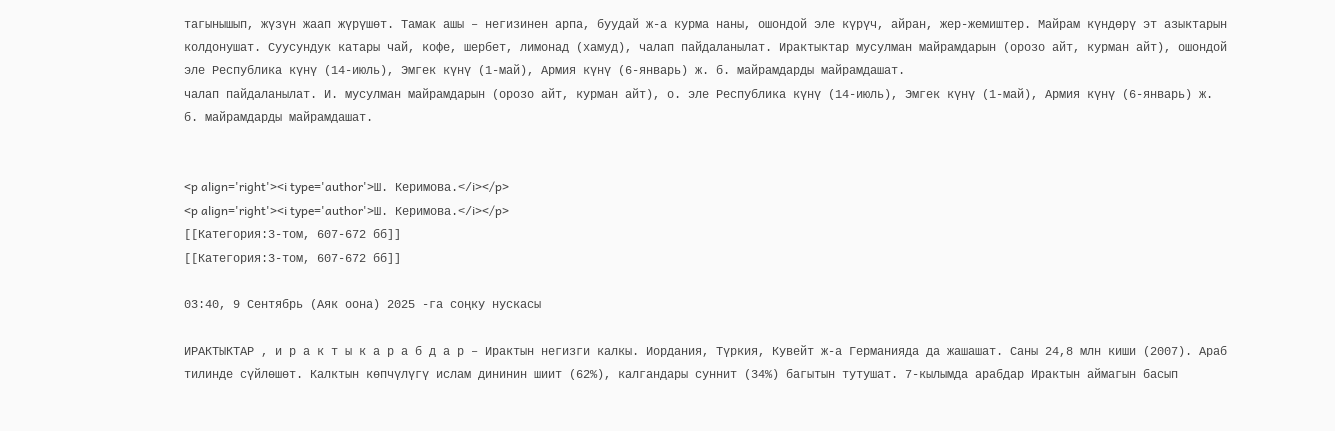тагынышып, жүзүн жаап жүрүшөт. Тамак ашы – негизинен арпа, буудай ж-а курма наны, ошондой эле күрүч, айран, жер-жемиштер. Майрам күндөрү эт азыктарын колдонушат. Суусундук катары чай, кофе, шербет, лимонад (хамуд), чалап пайдаланылат. Ирактыктар мусулман майрамдарын (орозо айт, курман айт), ошондой эле Республика күнү (14-июль), Эмгек күнү (1-май), Армия күнү (6-январь) ж. б. майрамдарды майрамдашат.
чалап пайдаланылат. И. мусулман майрамдарын (орозо айт, курман айт), о. эле Республика күнү (14-июль), Эмгек күнү (1-май), Армия күнү (6-январь) ж. б. майрамдарды майрамдашат.


<p align='right'><i type='author'>Ш. Керимова.</i></p>
<p align='right'><i type='author'>Ш. Керимова.</i></p>
[[Категория:3-том, 607-672 бб]]
[[Категория:3-том, 607-672 бб]]

03:40, 9 Сентябрь (Аяк оона) 2025 -га соңку нускасы

ИРАКТЫКТАР , и р а к т ы к а р а б д а р – Ирактын негизги калкы. Иордания, Түркия, Кувейт ж-а Германияда да жашашат. Саны 24,8 млн киши (2007). Араб тилинде сүйлөшөт. Калктын көпчүлүгү ислам дининин шиит (62%), калгандары суннит (34%) багытын тутушат. 7-кылымда арабдар Ирактын аймагын басып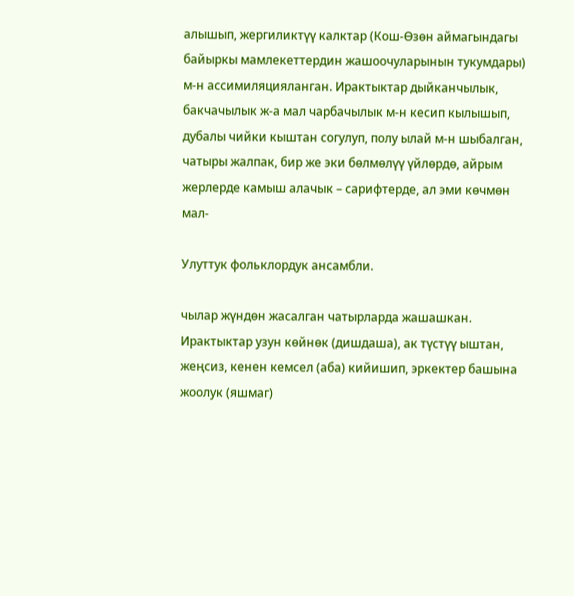алышып, жергиликтүү калктар (Кош-Өзөн аймагындагы байыркы мамлекеттердин жашоочуларынын тукумдары) м-н ассимиляцияланган. Ирактыктар дыйканчылык, бакчачылык ж-а мал чарбачылык м-н кесип кылышып, дубалы чийки кыштан согулуп, полу ылай м-н шыбалган, чатыры жалпак, бир же эки бөлмөлүү үйлөрдө, айрым жерлерде камыш алачык – сарифтерде, ал эми көчмөн мал-

Улуттук фольклордук ансамбли.

чылар жүндөн жасалган чатырларда жашашкан. Ирактыктар узун көйнөк (дишдаша), ак түстүү ыштан, жеңсиз, кенен кемсел (аба) кийишип, эркектер башына жоолук (яшмаг)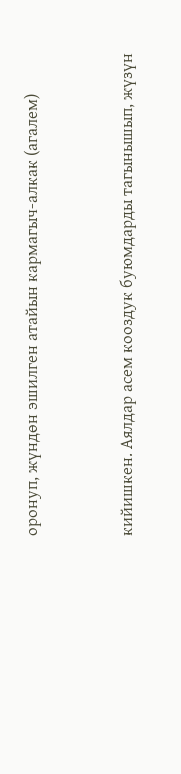оронуп, жүндөн эшилген атайын кармагыч-алкак (агалем)


кийишкен. Аялдар асем кооздук буюмдарды тагынышып, жүзүн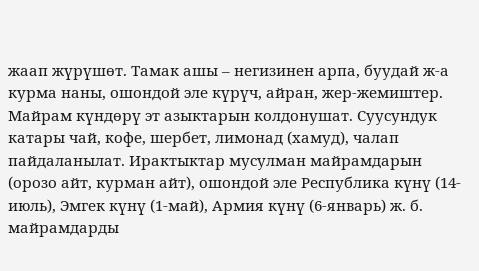жаап жүрүшөт. Тамак ашы – негизинен арпа, буудай ж-а курма наны, ошондой эле күрүч, айран, жер-жемиштер. Майрам күндөрү эт азыктарын колдонушат. Суусундук катары чай, кофе, шербет, лимонад (хамуд), чалап пайдаланылат. Ирактыктар мусулман майрамдарын (орозо айт, курман айт), ошондой эле Республика күнү (14-июль), Эмгек күнү (1-май), Армия күнү (6-январь) ж. б. майрамдарды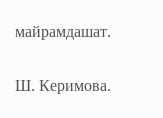майрамдашат.

Ш. Керимова.